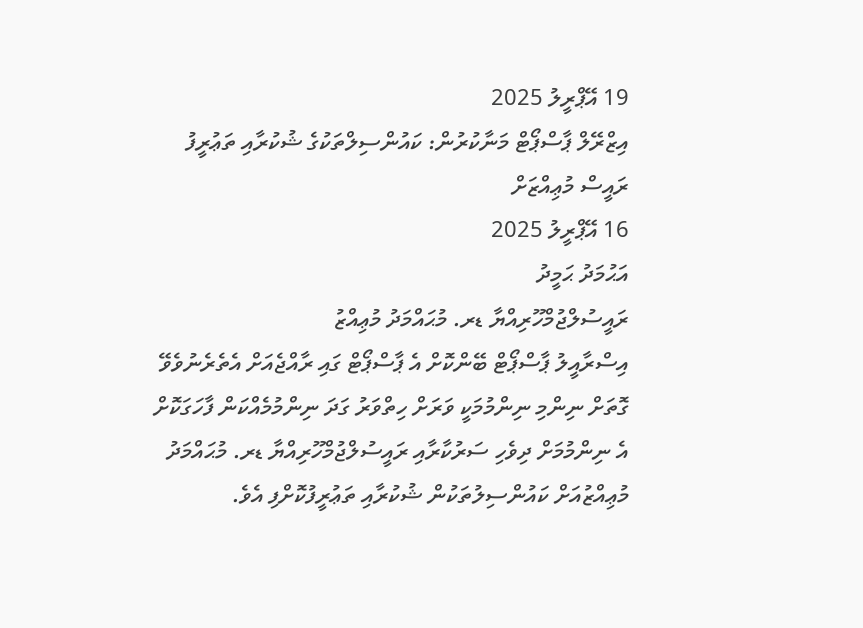19 އޭޕްރީލު 2025
އިޒްރޭލް ޕާސްޕޯޓް މަނާކުރުން: ކައުންސިލްތަކުގެ ޝުކުރާއި ތަޢުރީފު ރައީސް މުޢިއްޒަށް
16 އޭޕްރީލު 2025
އަޙުމަދު ޙަމީދު
ރައީސުލްޖުމްހޫރިއްޔާ ޑރ. މުޙައްމަދު މުޢިއްޒު
އިސްރާއީލު ޕާސްޕޯޓް ބޭންކޮށް އެ ޕާސްޕޯޓް ގައި ރާއްޖެއަށް އެތެރެނުވެވޭ ގޮތަށް ނިންމި ނިންމުމަކީ ވަރަށް ހިތްވަރު ގަދަ ނިންމުމެއްކަން ފާހަގަކޮށް އެ ނިންމުމަށް ދިވެހި ސަރުކާރާއި ރައީސުލްޖުމްހޫރިއްޔާ ޑރ. މުޙައްމަދު މުޢިއްޒުއަށް ކައުންސިލުތަކުން ޝުކުރާއި ތަޢުރީފުކޮށްފި އެވެ.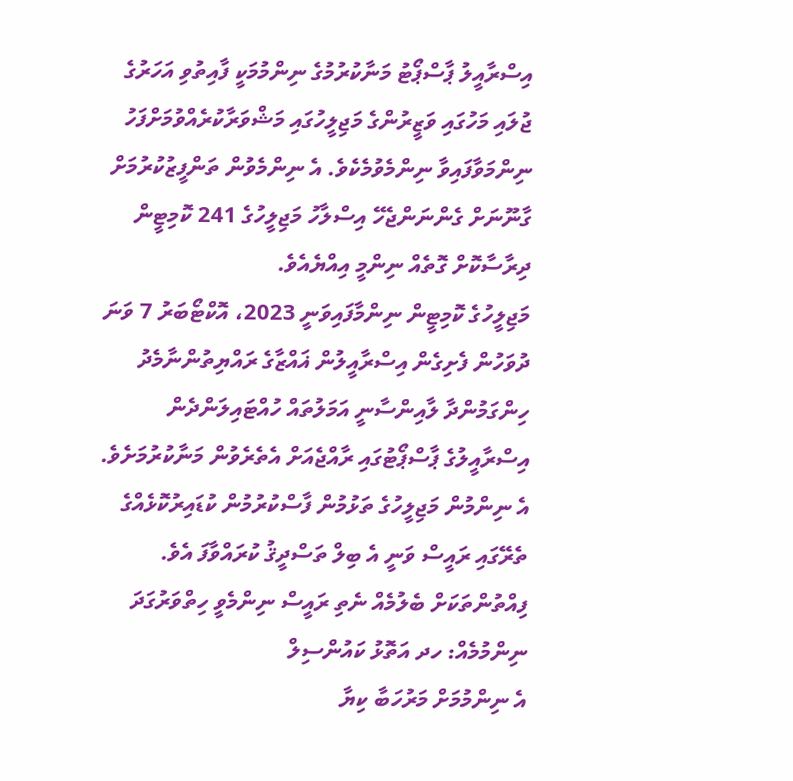އިސްރާއީލު ޕާސްޕޯޓު މަނާކުރުމުގެ ނިންމުމަކީ ފާއިތުވި އަހަރުގެ ޖުލައި މަހުގައި ވަޒީރުންގެ މަޖިލީހުގައި މަޝްވަރާކުރެއްވުމަށްފަހު ނިންމަވާފައިވާ ނިންމެވުމެކެވެ. އެ ނިންމެވުން ތަންފީޒުކުރުމަށް ގާނޫނަށް ގެންނަންޖެހޭ އިސްލާހު މަޖިލީހުގެ 241 ކޮމިޓީން ދިރާސާކޮށް ގޮތެއް ނިންމީ އިއްޔެއެވެ.
މަޖިލީހުގެ ކޮމިޓީން ނިންމާފައިވަނީ 2023، އޮކްޓޯބަރު 7 ވަނަ ދުވަހުން ފެށިގެން އިސްރާއީލުން ޣައްޒާގެ ރައްޔިތުންނާމެދު ހިންގަމުންދާ ލާއިންސާނީ އަމަލުތައް ހުއްޓައިލަންދެން އިސްރާއީލުގެ ޕާސްޕޯޓުގައި ރާއްޖެއަށް އެތެރެވުން މަނާކުރުމަށެވެ.
އެ ނިންމުން މަޖިލީހުގެ ތަޅުމުން ފާސްކުރުމުން ކުޑައިރުކޮޅެއްގެ ތެރޭގައި ރައީސް ވަނީ އެ ބިލް ތަސްދީޤު ކުރައްވާފަ އެވެ.
ފިއްތުންތަކަށް ބެލުމެއް ނެތި ރައީސް ނިންމެވީ ހިތްވަރުގަދަ ނިންމުމެއް: ހދ އަތޮޅު ކައުންސިލް
އެ ނިންމުމަށް މަރުހަބާ ކިޔާ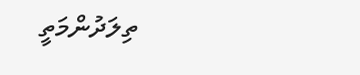ތިލަދުންމަތީ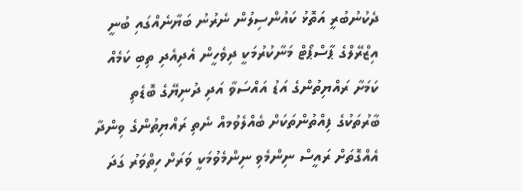ދެކުނުބުރީ އަތޮޅު ކައުންސިލުން ނެރުނު ބަޔާނެއްގައި ބުނީ އިޒްރޭލްގެ ޕާސްޕޯޓް މަނާކުރުމަކީ ދިވެހީން އެދިއެދި ތިބި ކަމެއް ކަމަށާ ރައްޔިތުންގެ އަޑު އައްސަވާ އަދި ދުނިޔޭގެ ބޮޑެތި ބާރުތަކުގެ ފިއްތުންތަކަށް ބެއްލެވުމއް ނެތި ރައްޔިތުންގެ ވިންދާ އެއްގޮތަށް ރައީސް ނިންމެވި ނިންމެވުމަކީ ވަރަށް ހިތްވަރު ގަދަ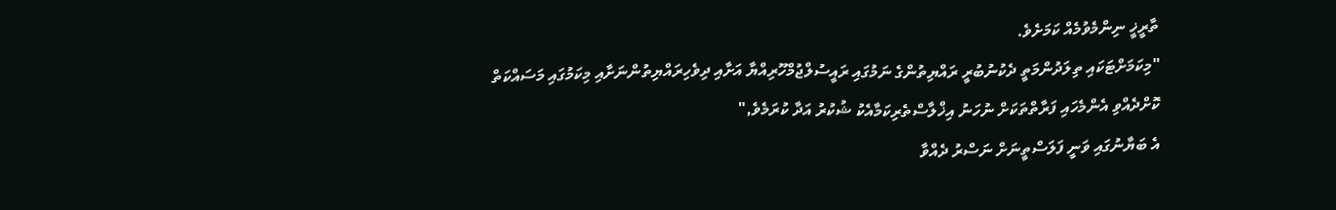ތާރީޚީ ނިންމެވުމެއް ކަމަށެވެ.
"މިކަމަށްޓަކައި ތިލަދުންމަތީ ދެކުނުބުރީ ރައްޔިތުންގެ ނަމުގައި ރައީސުލްޖުމްހޫރިއްޔާ އަށާއި ދިވެހިރައްޔިތުންނަށާއި މިކަމުގައި މަސައްކަތް ކޮށްދެއްވި އެންމެހައި ފަރާތްތަކަށް ނުހަނު އިޚްލާސްތެރިކަމާއެކު ޝުކުރު އަދާ ކުރަމެވެ,"
އެ ބަޔާނުގައި ވަނީ ފަލަސްތީނަށް ނަސްރު ދެއްވާ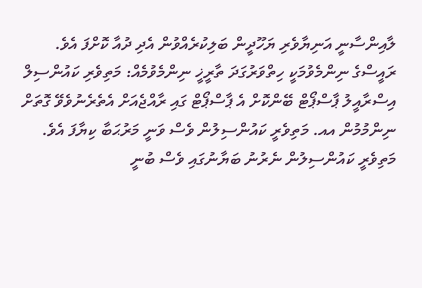ލާއިންސާނީ އަނިޔާވެރި ޔަހޫދީން ބަލިކުރެއްވުން އެދި ދުއާ ކޮށްފަ އެވެ.
ރައީސްގެ ނިންމެވުމަކީ ހިތްވަރުގަދަ ތާރީޚީ ނިންމެވުމެއް: މަތިވެރި ކައުންސިލް
އިސްރާއީލު ޕާސްޕޯޓް ބޭންކޮށް އެ ޕާސްޕޯޓް ގައި ރާއްޖެއަށް އެތެރެނުވެވޭ ގޮތަށް ނިންމުމުން އއ. މަތިވެރީ ކައުންސިލުން ވެސް ވަނީ މަރުޙަބާ ކިޔާފަ އެވެ.
މަތިވެރީ ކައުންސިލުން ނެރުނު ބަޔާނުގައި ވެސް ބުނީ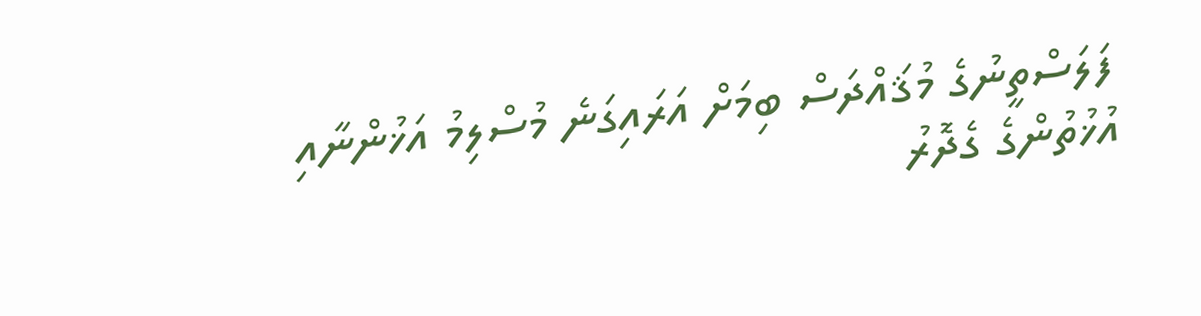ފަލަސްތީނުގެ މުޤައްދަސް ބިމަށް އަރައިގަނެ މުސްލިމު އަޚުންނާއި އުޚުތުންގެ ގެދޮރު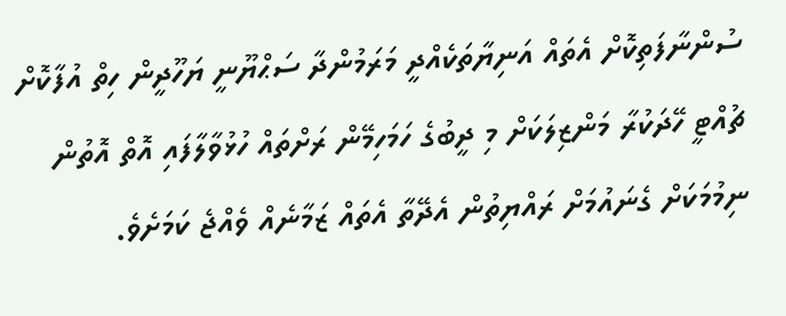ސުންނާފަތިކޮށް އެތައް އަނިޔާތަކެއްދީ މަރަމުންދާ ސަޙްޔޫނީ ޔަހޫދީން ހިތް އުފާކޮށް ޗުއްޓީ ހޭދަކުރާ މަންޒިލަކަށް މި ދީބުގެ ހަމަހިމޭން ރަށްތައް ހުޅުވާލާފައި އޮތް އޮތުން ނިމުމަކަށް ގެނައުމަށް ރައްޔިތުން އެދޭތާ އެތައް ޒަމާނެއް ވެއްޖެ ކަމަށެވެ.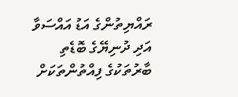ރައްޔިތުންގެ އަޑު އައްސަވާ އަދި ދުނިޔޭގެ ބޮޑެތި ބާރުތަކުގެ ފިއްތުންތަކަށް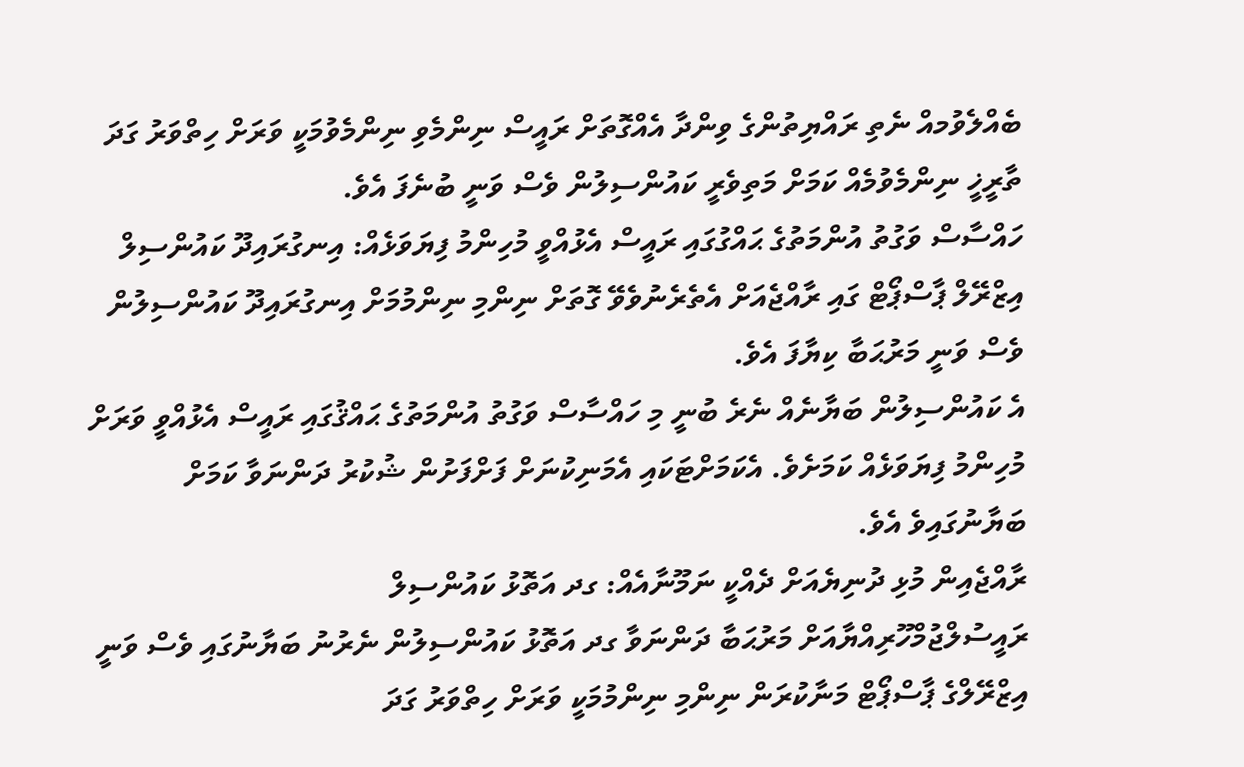ބެއްލެވުމއް ނެތި ރައްޔިތުންގެ ވިންދާ އެއްގޮތަށް ރައީސް ނިންމެވި ނިންމެވުމަކީ ވަރަށް ހިތްވަރު ގަދަ ތާރީޚީ ނިންމެވުމެއް ކަމަށް މަތިވެރީ ކައުންސިލުން ވެސް ވަނީ ބުނެފަ އެވެ.
ހައްސާސް ވަގުތު އުންމަތުގެ ޙައްގުގައި ރައީސް އެޅުއްވީ މުހިންމު ފިޔަވަޅެއް: އިނގުރައިދޫ ކައުންސިލް
އިޒްރޭލް ޕާސްޕޯޓް ގައި ރާއްޖެއަށް އެތެރެނުވެވޭ ގޮތަށް ނިންމި ނިންމުމަށް އިނގުރައިދޫ ކައުންސިލުން ވެސް ވަނީ މަރުޙަބާ ކިޔާފަ އެވެ.
އެ ކައުންސިލުން ބަޔާނެއް ނެރެ ބުނީ މި ހައްސާސް ވަގުތު އުންމަތުގެ ޙައްޤުގައި ރައީސް އެޅުއްވީ ވަރަށް މުހިންމު ފިޔަވަޅެއް ކަމަށެވެ. އެކަމަށްޓަކައި އެމަނިކުނަށް ފަށްފަށުން ޝުކުރު ދަންނަވާ ކަމަށް ބަޔާނުގައިވެ އެވެ.
ރާއްޖެއިން މުޅި ދުނިޔެއަށް ދެއްކީ ނަމޫނާއެއް: ގދ އަތޮޅު ކައުންސިލް
ރައީސުލްޖުމްހޫރިއްޔާއަށް މަރުޙަބާ ދަންނަވާ ގދ އަތޮޅު ކައުންސިލުން ނެރުނު ބަޔާނުގައި ވެސް ވަނީ އިޒްރޭލްގެ ޕާސްޕޯޓް މަނާކުރަން ނިންމި ނިންމުމަކީ ވަރަށް ހިތްވަރު ގަދަ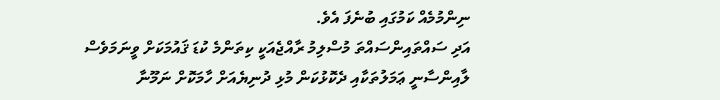ނިންމުމެއް ކަމުގައި ބުނެފަ އެވެ.
އަދި ސައްތައިންސައްތަ މުސްލިމު ރާއްޖެއަކީ ކިތަންމެ ކުޑަ ޤައުމަކަށް ވީނަމަވެސް ލާއިންސާނީ ޢަމަލުތަކާއި ދެކޮޅުކަން މުޅި ދުނިޔެއަށް ހާމަކޮށް ނަމޫނާ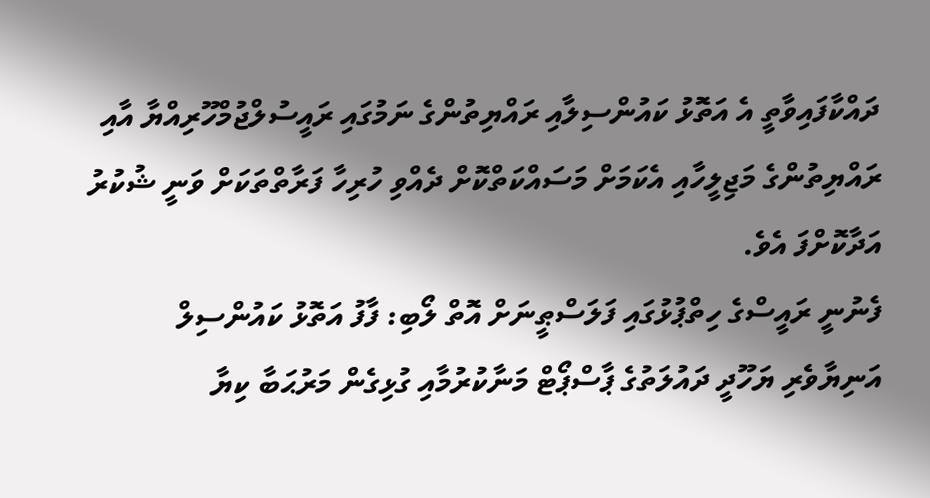ދައްކާފައިވާތީ އެ އަތޮޅު ކައުންސިލާއި ރައްޔިތުންގެ ނަމުގައި ރައީސުލްޖުމްހޫރިއްޔާ އާއި ރައްޔިތުންގެ މަޖިލީހާއި އެކަމަށް މަސައްކަތްކޮށް ދެއްވި ހުރިހާ ފަރާތްތަކަށް ވަނީ ޝުކުރު އަދާކޮށްފަ އެވެ.
ފެނުނީ ރައީސްގެ ހިތްޕުޅުގައި ފަލަސްޠީނަށް އޮތް ލޯބި: ފާފު އަތޮޅު ކައުންސިލް
އަނިޔާވެރި ޔަހޫދީ ދައުލަތުގެ ޕާސްޕޯޓް މަނާކުރުމާއި ގުޅިގެން މަރުޙަބާ ކިޔާ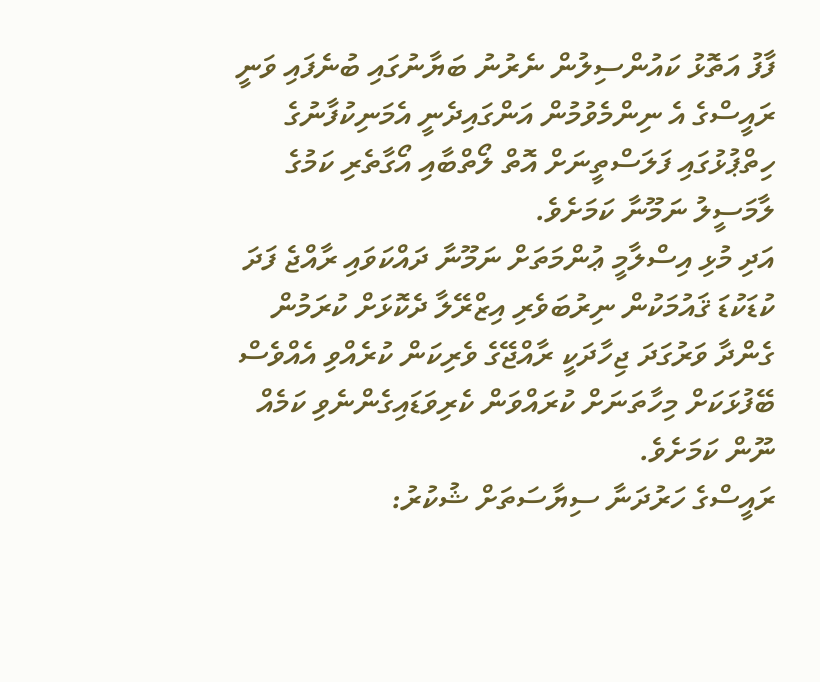ފާފު އަތޮޅު ކައުންސިލުން ނެރުނު ބަޔާނުގައި ބުނެފައި ވަނީ ރައީސްގެ އެ ނިންމެވުމުން އަންގައިދެނީ އެމަނިކުފާނުގެ ހިތްޕުޅުގައި ފަލަސްތީނަށް އޮތް ލޯތްބާއި އޯގާތެރި ކަމުގެ ލާމަސީލު ނަމޫނާ ކަމަށެވެ.
އަދި މުޅި އިސްލާމީ ޢުންމަތަށް ނަމޫނާ ދައްކަވައި ރާއްޖެ ފަދަ ކުޑަކުޑަ ޤައުމަކުން ނިރުބަވެރި އިޒްރޭލާ ދެކޮޅަށް ކުރަމުން ގެންދާ ވަރުގަދަ ޖިހާދަކީ ރާއްޖޭގެ ވެރިކަން ކުރެއްވި އެއްވެސް ބޭފުޅަކަށް މިހާތަނަށް ކުރައްވަން ކެރިވަޑައިގެންނެވި ކަމެއް ނޫން ކަމަށެވެ.
ރައީސްގެ ހަރުދަނާ ސިޔާސަތަށް ޝުކުރު: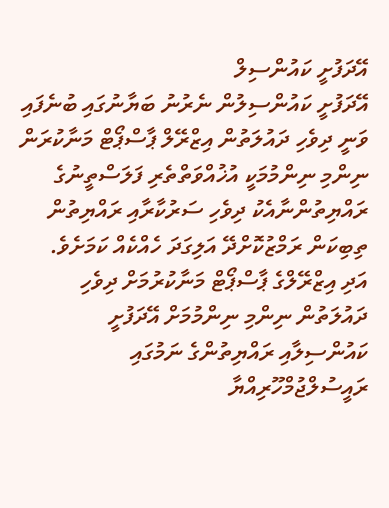އޭދަފުށީ ކައުންސިލް
އޭދަފުށީ ކައުންސިލުން ނެރުނު ބަޔާނުގައި ބުނެފައި ވަނީ ދިވެހި ދައުލަތުން އިޒްރޭލް ޕާސްޕޯޓް މަނާކުރަން ނިންމި ނިންމުމަކީ އުޚުއްވަތްތެރި ފަލަސްތީނުގެ ރައްޔިތުންނާއެކު ދިވެހި ސަރުކާރާއި ރައްޔިތުން ތިބިކަން ރަމްޒުކޮށްދޭ އަލިގަދަ ހެއްކެއް ކަމަށެވެ.
އަދި އިޒްރޭލްގެ ޕާސްޕޯޓް މަނާކުރުމަށް ދިވެހި ދައުލަތުން ނިންމި ނިންމުމަށް އޭދަފުށީ ކައުންސިލާއި ރައްޔިތުންގެ ނަމުގައި ރައީސުލްޖުމްހޫރިއްޔާ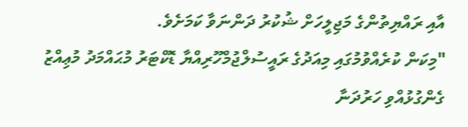އާއި ރައްޔިތުންގެ މަޖިލީހަށް ޝުކުރު ދަންނަވާ ކަމަށެވެ.
"މިކަން ކުރެއްވުމުގައި މިއަދުގެ ރައީސުލްޖުމްހޫރިއްޔާ ޑޮކްޓަރު މުޙައްމަދު މުޢިއްޒު ގެންގުޅުއްވި ހަރުދަނާ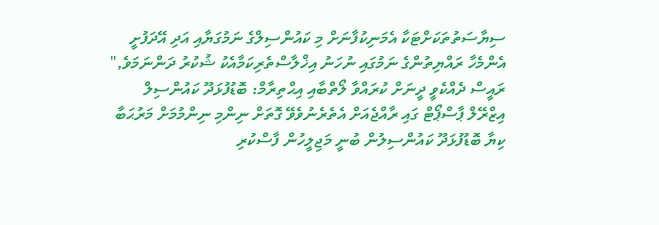ސިޔާސަތުތަކަށްޓަކާ އެމަނިކުފާނަށް މި ކައުންސިލްގެ ނަމުގަޔާއި އަދި އޭދަފުށީ އެންމެހާ ރައްޔިތުންގެ ނަމުގައި ނުހަނު އިޚްލާސްތެރިކަމާއެކު ޝުކުރު ދަންނަމަވެ,"
ރައީސް ދެއްކެވީ ދީނަށް ކުރައްވާ ލޯތްބާއި އިޙްތިރާމް: ބޮޑުފުޅަދޫ ކައުންސިލް
އިޒްރޭލް ޕާސްޕޯޓް ގައި ރާއްޖެއަށް އެތެރެނުވެވޭ ގޮތަށް ނިންމި ނިންމުމަށް މަރުޙަބާ ކިޔާ ބޮޑުފުޅަދޫ ކައުންސިލުން ބުނީ މަޖިލީހުން ފާސްކުރި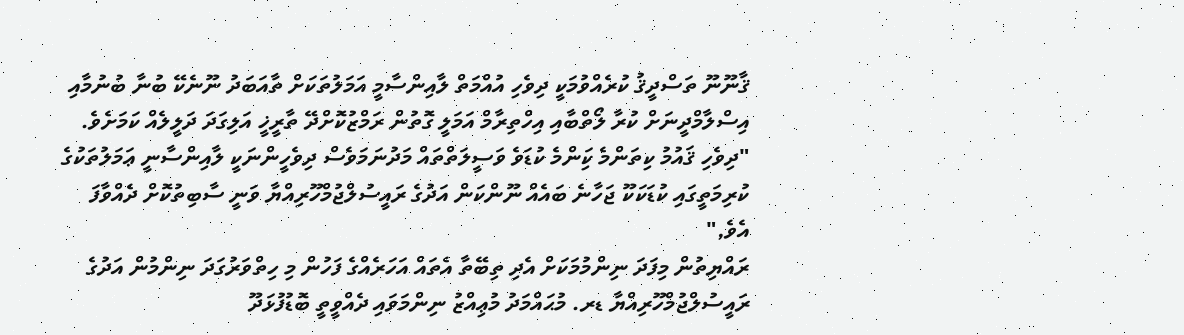ޤާނޫނޫ ތަސްދީޤު ކުރެއްވުމަކީ ދިވެހި އުއްމަތް ލާއިންސާމީ އަމަލުތަކަށް ތާއަބަދު ނޫނެކޭ ބުނާ ބުނުމާއި އިސްލާމްދީނަށް ކުރާ ލޯތްބާއި އިހްތިރާމް އަމަލީ ގޮތުން ރަމްޒުކޮށްދޭ ތާރީޚީ އަލިގަދަ ދަލީލެއް ކަމަށެވެ.
"ދިވެހި ޤައުމު ކިތަންމެ ކިަންމެ ކުޑަވެ ވަސީލަތްތައް މަދުނަމަވެސް ދިވެހީންނަކީ ލާއިންސާނީ ޢަމަލުތަކުގެ ކުރިމަތީގައި ކުޑަކަކޫ ޖަހާނެ ބައެއް ނޫންކަން އަދުގެ ރައީސުލްޖުމްހޫރިއްޔާ ވަނީ ސާބިތުކޮށް ދެއްވާފަ އެވެ,"
ރައްޔިތުން މިފަދަ ނިންމުމަކަށް އެދި ތިބޭތާ އެތައް އަހަރެއްގެ ފަހުން މި ހިތްވަރުގަދަ ނިންމުން އަދުގެ ރައީސުލްޖުމްހޫރިއްޔާ ޑރ. މުޙައްމަދު މުޢިއްޒު ނިންމަވައި ދެއްވީތީ ބޮޑުފުޅަދޫ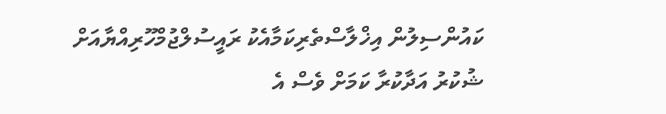ކައުންސިލުން އިޚްލާސްތެރިކަމާއެކު ރައީސުލްޖުމްހޫރިއްޔާއަށް ޝުކުރު އަދާކުރާ ކަމަށް ވެސް އެ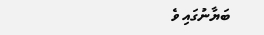ބަޔާނުގައި ވެ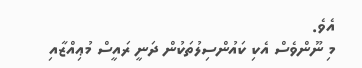އެވެ.
މި ނޫންވެސް އެކި ކައުންސިލުތަކުން ދަނީ ރައީސް މުޢިއްޒާއި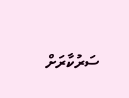ސަރުކާރަށް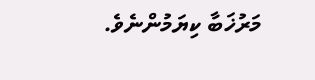މަރުޚަބާ ކިޔަމުންނެވެ.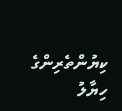ކިޔުންތެރިންގެ ހިޔާލު